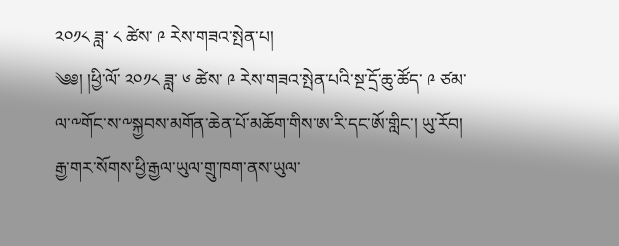༢༠༡༨ ཟླ་ ༨ ཚེས་ ༩ རེས་གཟའ་སྤེན་པ།
༄༅། །ཕྱི་ལོ་ ༢༠༡༨ ཟླ་ ༦ ཚེས་ ༩ རེས་གཟའ་སྤེན་པའི་སྔ་དྲོ་ཆུ་ཚོད་ ༩ ཙམ་ལ་༸གོང་ས་༸སྐྱབས་མགོན་ཆེན་པོ་མཆོག་གིས་ཨ་རི་དང་ཨོ་གླིང་། ཡུ་རོབ། རྒྱ་གར་སོགས་ཕྱི་རྒྱལ་ཡུལ་གྲུ་ཁག་ནས་ཡུལ་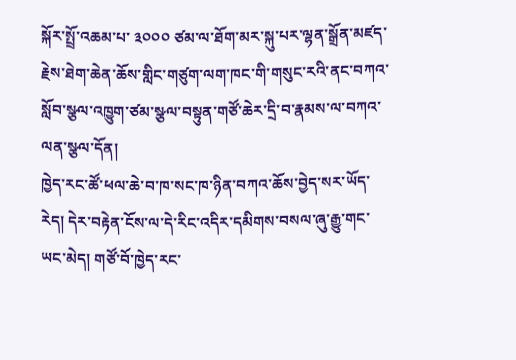སྐོར་སྤྲོ་འཆམ་པ་ ༣༠༠༠ ཙམ་ལ་ཐོག་མར་སྐུ་པར་ལྷན་སྒྲོན་མཛད་རྗེས་ཐེག་ཆེན་ཆོས་གླིང་གཙུག་ལག་ཁང་གི་གསུང་རའི་ནང་བཀའ་སློབ་སྩལ་འཁྱུག་ཙམ་སྩལ་བསྟུན་གཙོ་ཆེར་དྲི་བ་རྣམས་ལ་བཀའ་ལན་སྩལ་དོན།
ཁྱེད་རང་ཚོ་ཕལ་ཆེ་བ་ཁ་སང་ཁ་ཉིན་བཀའ་ཆོས་བྱེད་སར་ཡོད་རེད། དེར་བརྟེན་ངོས་ལ་དེ་རིང་འདིར་དམིགས་བསལ་ཞུ་རྒྱུ་གང་ཡང་མེད། གཙོ་བོ་ཁྱེད་རང་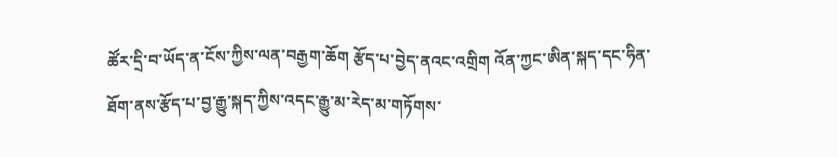ཚོར་དྲི་བ་ཡོད་ན་ངོས་ཀྱིས་ལན་བརྒྱག་ཆོག རྩོད་པ་བྱེད་ནའང་འགྲིག འོན་ཀྱང་ཨིན་སྐད་དང་ཧིན་ཐོག་ནས་རྩོད་པ་བྱ་རྒྱུ་སྐད་ཀྱིས་འདང་རྒྱུ་མ་རེད་མ་གཏོགས་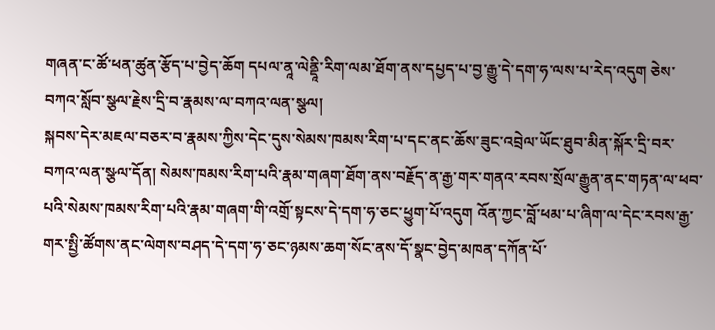གཞན་ང་ཚོ་ཕན་ཚུན་རྩོད་པ་བྱེད་ཆོག དཔལ་ནཱ་ལེནྡཱི་རིག་ལམ་ཐོག་ནས་དཔྱད་པ་བྱ་རྒྱུ་དེ་དག་ཧ་ལས་པ་རེད་འདུག ཅེས་བཀའ་སློབ་སྩལ་རྗེས་དྲི་བ་རྣམས་ལ་བཀའ་ལན་སྩལ།
སྐབས་དེར་མཇལ་བཅར་བ་རྣམས་ཀྱིས་དེང་དུས་སེམས་ཁམས་རིག་པ་དང་ནང་ཆོས་ཟུང་འབྲེལ་ཡོང་ཐུབ་མིན་སྐོར་དྲི་བར་བཀའ་ལན་སྩལ་དོན། སེམས་ཁམས་རིག་པའི་རྣམ་གཞག་ཐོག་ནས་བརྗོད་ན་རྒྱ་གར་གནའ་རབས་སྲོལ་རྒྱུན་ནང་གཏན་ལ་ཕབ་པའི་སེམས་ཁམས་རིག་པའི་རྣམ་གཞག་གི་འགྲོ་སྟངས་དེ་དག་ཧ་ཅང་ཕྱུག་པོ་འདུག འོན་ཀྱང་བློ་ཕམ་པ་ཞིག་ལ་དེང་རབས་རྒྱ་གར་སྤྱི་ཚོགས་ནང་ལེགས་བཤད་དེ་དག་ཧ་ཅང་ཉམས་ཆག་སོང་ནས་དོ་སྣང་བྱེད་མཁན་དཀོན་པོ་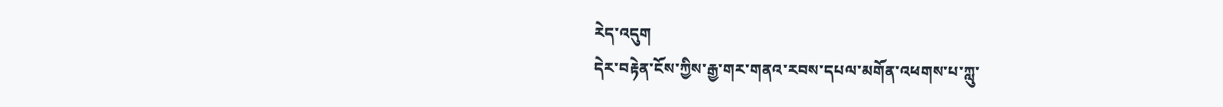རེད་འདུག
དེར་བརྟེན་ངོས་ཀྱིས་རྒྱ་གར་གནའ་རབས་དཔལ་མགོན་འཕགས་པ་ཀླུ་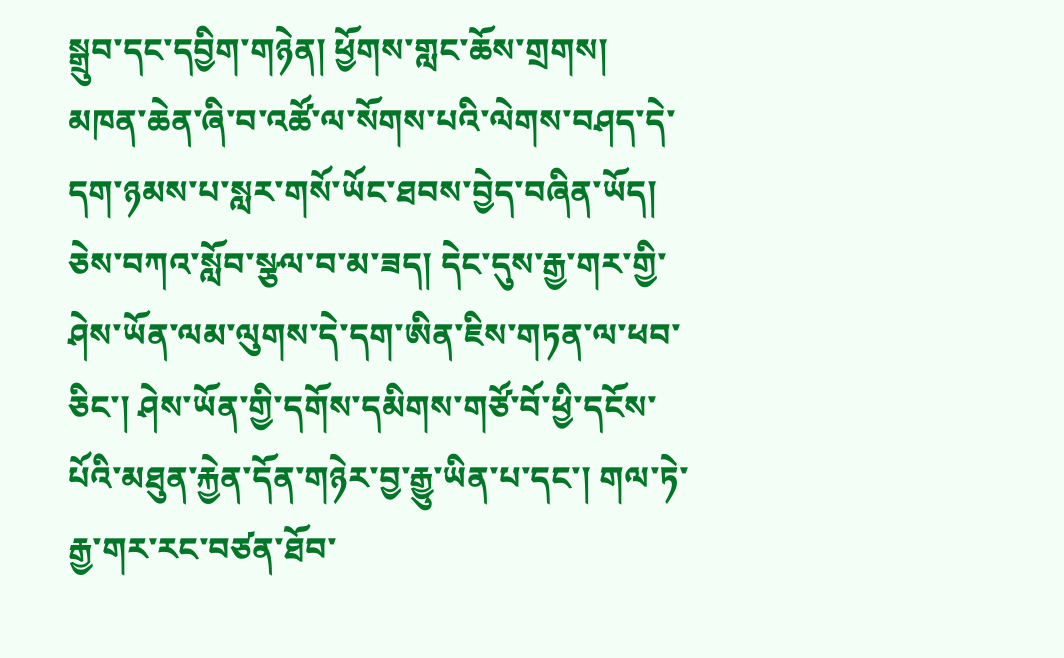སྒྲུབ་དང་དབྱིག་གཉེན། ཕྱོགས་གླང་ཆོས་གྲགས། མཁན་ཆེན་ཞི་བ་འཚོ་ལ་སོགས་པའི་ལེགས་བཤད་དེ་དག་ཉམས་པ་སླར་གསོ་ཡོང་ཐབས་བྱེད་བཞིན་ཡོད། ཅེས་བཀའ་སློབ་སྩལ་བ་མ་ཟད། དེང་དུས་རྒྱ་གར་གྱི་ཤེས་ཡོན་ལམ་ལུགས་དེ་དག་ཨིན་ཇིས་གཏན་ལ་ཕབ་ཅིང་། ཤེས་ཡོན་གྱི་དགོས་དམིགས་གཙོ་བོ་ཕྱི་དངོས་པོའི་མཐུན་རྐྱེན་དོན་གཉེར་བྱ་རྒྱུ་ཡིན་པ་དང་། གལ་ཏེ་རྒྱ་གར་རང་བཙན་ཐོབ་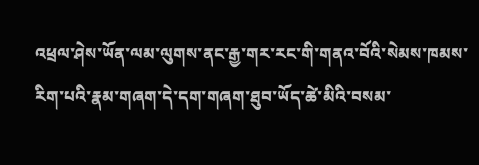འཕྲལ་ཤེས་ཡོན་ལམ་ལུགས་ནང་རྒྱ་གར་རང་གི་གནའ་བོའི་སེམས་ཁམས་རིག་པའི་རྣམ་གཞག་དེ་དག་གཞག་ཐུབ་ཡོད་ཚེ་མིའི་བསམ་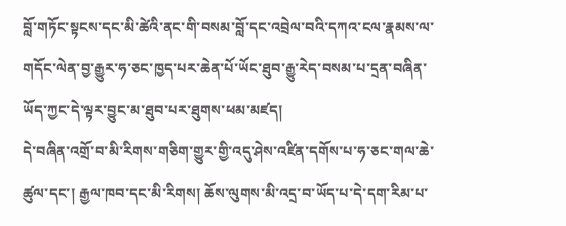བློ་གཏོང་སྟངས་དང་མི་ཚེའི་ནང་གི་བསམ་བློ་དང་འབྲེལ་བའི་དཀའ་ངལ་རྣམས་ལ་གདོང་ལེན་བྱ་རྒྱུར་ཧ་ཅང་ཁྱད་པར་ཆེན་པོ་ཡོང་ཐུབ་རྒྱུ་རེད་བསམ་པ་དྲན་བཞིན་ཡོད་ཀྱང་དེ་ལྟར་བྱུང་མ་ཐུབ་པར་ཐུགས་ཕམ་མཛད།
དེ་བཞིན་འགྲོ་བ་མི་རིགས་གཅིག་གྱུར་གྱི་འདུ་ཤེས་འཛིན་དགོས་པ་ཧ་ཅང་གལ་ཆེ་ཚུལ་དང་། རྒྱལ་ཁབ་དང་མི་རིགས། ཆོས་ལུགས་མི་འདྲ་བ་ཡོད་པ་དེ་དག་རིམ་པ་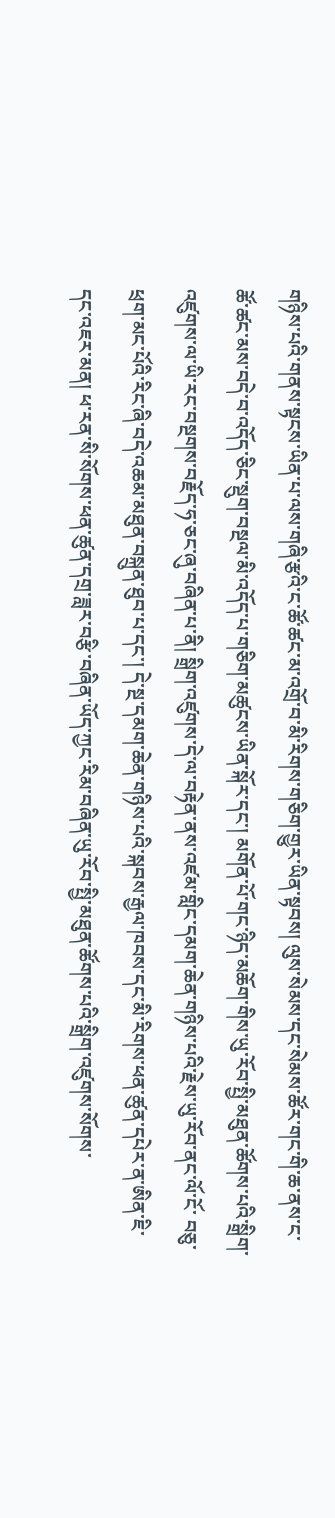གཉིས་པའི་གནས་སྟངས་ཡིན་པ་ལས་གཞི་རྩའི་ང་ཚོ་ཚང་མ་འགྲོ་བ་མི་རིགས་གཅིག་གྱུར་ཡིན་སྟབས། ལུས་སེམས་དང་སེམས་ཚོར་གང་གི་ཆ་ནས་ང་ཚོ་ཚང་མས་བདེ་བ་འདོད་ཅིང་སྡུག་བསྔལ་མི་འདོད་པ་གཅིག་མཚུངས་ཡིན་སྐོར་དང་། མགོན་པོ་གང་ཉིད་མཆོག་གིས་ཡུ་རོབ་སྤྱི་མཐུན་ཚོགས་པའི་སྒྲིག་འཛུགས་ལ་ཡི་རང་བསྔགས་བརྗོད་ཧ་ཅང་ཞུ་བཞིན་པ་ནི། སྒྲིག་འཛུགས་དེ་ལ་བརྟེན་ནས་འཛམ་གླིང་དམག་ཆེན་གཉིས་པའི་རྗེས་ཡུ་རོབ་ནང་ལོ་ངོ་ བཅུ་ཕྲག་མང་པོའི་རིང་ཞི་བདེ་འཆམ་མཐུན་བསྐྲུན་ཐུབ་པ་དང་། དེ་སྔ་དམག་ཆེན་གཉིས་པའི་སྐབས་རྒྱལ་ཁབས་དང་མི་རིགས་ཕན་ཚུན་དཔེར་ན་ཨིན་ཇི་དང་འཇར་མན། ཕ་རན་སི་སོགས་ཕན་ཚུན་དགྲ་ཟླར་བརྩི་བཞིན་ཡོད་ཀྱང་རིམ་བཞིན་ཡུ་རོབ་སྤྱི་མཐུན་ཚོགས་པའི་སྒྲིག་འཛུགས་སོགས་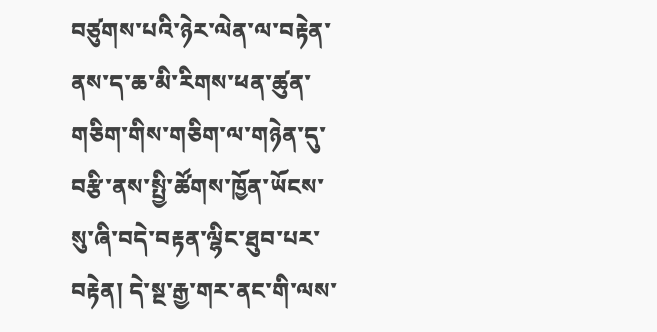བཙུགས་པའི་ཉེར་ལེན་ལ་བརྟེན་ནས་ད་ཆ་མི་རིགས་ཕན་ཚུན་གཅིག་གིས་གཅིག་ལ་གཉེན་དུ་བརྩི་ནས་སྤྱི་ཚོགས་ཁྱོན་ཡོངས་སུ་ཞི་བདེ་བརྟན་ལྷིང་ཐུབ་པར་བརྟེན། དེ་སྔ་རྒྱ་གར་ནང་གི་ལས་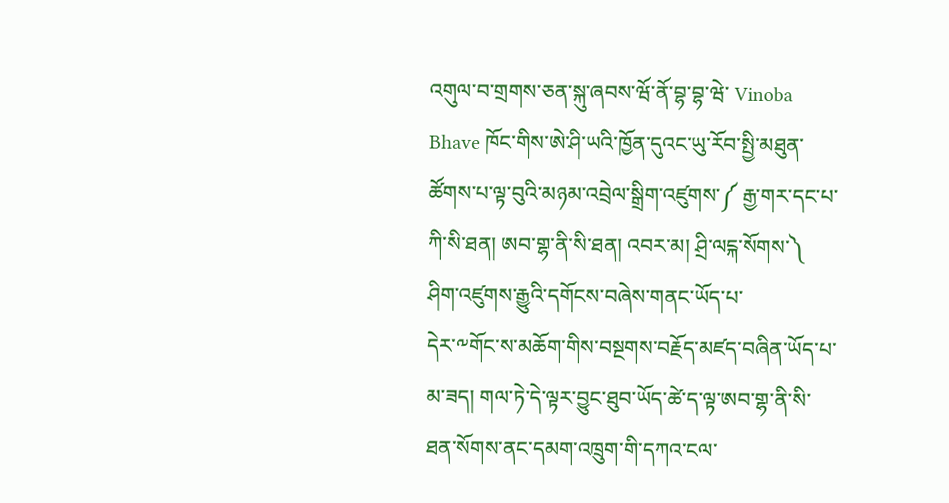འགུལ་བ་གྲགས་ཅན་སྐུ་ཞབས་ཝོ་ནོ་བྷ་བྷ་ཝེ་ Vinoba Bhave ཁོང་གིས་ཨེ་ཤི་ཡའི་ཁྱོན་དུའང་ཡུ་རོབ་སྤྱི་མཐུན་ཚོགས་པ་ལྟ་བུའི་མཉམ་འབྲེལ་སྒྲིག་འཛུགས་༼ རྒྱ་གར་དང་པ་ཀི་སི་ཐན། ཨབ་གྷ་ནི་སི་ཐན། འབར་མ། ཤྲི་ལངྐ་སོགས་༽ ཤིག་འཛུགས་རྒྱུའི་དགོངས་བཞེས་གནང་ཡོད་པ་
དེར་༸གོང་ས་མཆོག་གིས་བསྔགས་བརྗོད་མཛད་བཞིན་ཡོད་པ་མ་ཟད། གལ་ཏེ་དེ་ལྟར་བྱུང་ཐུབ་ཡོད་ཚེ་ད་ལྟ་ཨབ་གྷ་ནི་སི་ཐན་སོགས་ནང་དམག་འཁྲུག་གི་དཀའ་ངལ་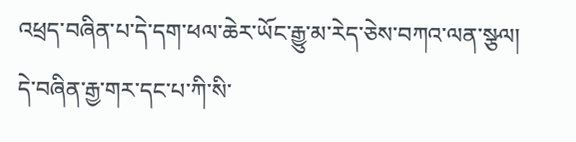འཕྲད་བཞིན་པ་དེ་དག་ཕལ་ཆེར་ཡོང་རྒྱུ་མ་རེད་ཅེས་བཀའ་ལན་སྩལ། དེ་བཞིན་རྒྱ་གར་དང་པ་ཀི་སི་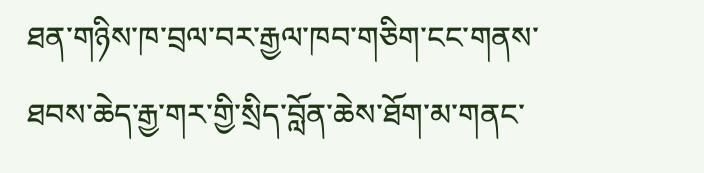ཐན་གཉིས་ཁ་བྲལ་བར་རྒྱལ་ཁབ་གཅིག་ངང་གནས་ཐབས་ཆེད་རྒྱ་གར་གྱི་སྲིད་བློན་ཆེས་ཐོག་མ་གནང་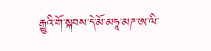རྒྱུའི་གོ་སྐབས་དེ་མོ་མཧཱ་མཌ་ཨ་ལི་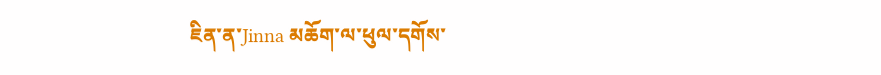ཇིན་ན་Jinna མཆོག་ལ་ཕུལ་དགོས་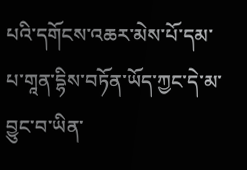པའི་དགོངས་འཆར་མེས་པོ་དམ་པ་གཱན་དྷིས་བཏོན་ཡོད་ཀྱང་དེ་མ་བྱུང་བ་ཡིན་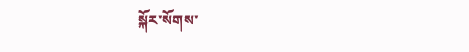སྐོར་སོགས་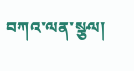བཀའ་ལན་སྩལ།